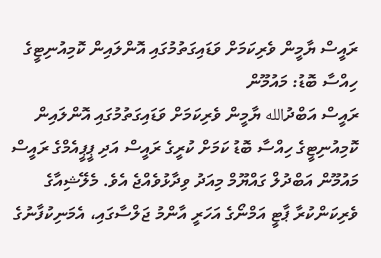ރައީސް ޔާމީން ވެރިކަމަށް ވަޑައިގަތުމުގައި އޮންލައިން ކޮމިއުނިޓީގެ ހިއްސާ ބޮޑު: މައުމޫން
ރައީސް އަބްދުالله ޔާމީން ވެރިކަމަށް ވަޑައިގަތުމުގައި އޮންލައިން ކޮމިއުނިޓީގެ ހިއްސާ ބޮޑު ކަމަށް ކުރީގެ ރައީސް އަދި ޕީޕީއެމްގެ ރައީސް މައުމޫން އަބްދުލް ގައްޔޫމް މިއަދު ވިދާޅުވެއްޖެ އެވެ. މެލޭޝިއާގެ ވެރިކަންކުރާ ޕާޓީ އަމްނޯގެ އަހަރީ އާންމު ޖަލްސާގައި، އެމަނިކުފާނުގެ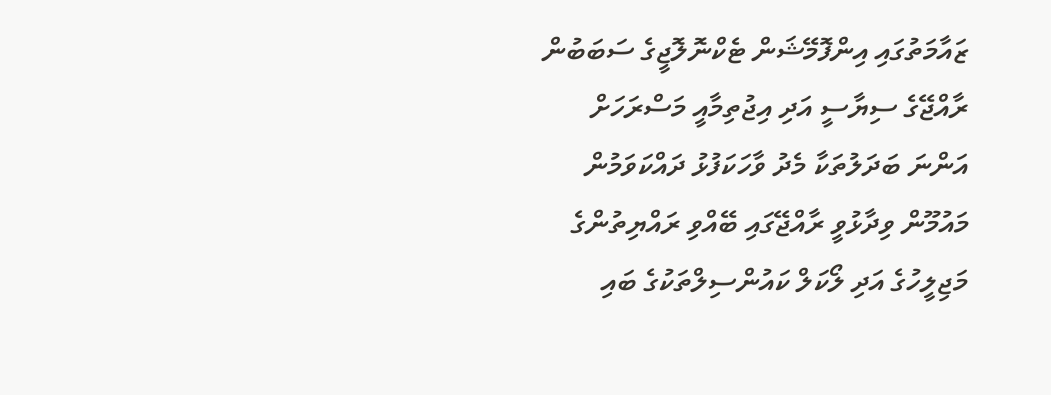ޒައާމަތުގައި އިންފޮމޭޝަން ޓެކްނޮލޮޖީގެ ސަބަބުން ރާއްޖޭގެ ސިޔާސީ އަދި އިޖުތިމާއީ މަސްރަހަށް އަންނަ ބަދަލުތަކާ މެދު ވާހަކަފުޅު ދައްކަވަމުން މައުމޫން ވިދާޅުވީ ރާއްޖޭގައި ބޭއްވި ރައްޔިތުންގެ މަޖިލީހުގެ އަދި ލޯކަލް ކައުންސިލްތަކުގެ ބައި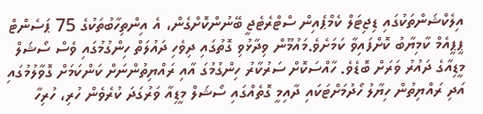އިލެކްޝަންތަކުގައި ޑިޖިޓަލް ކެމްޕެއިން ސްޓްރެޓެޖީ ބޭނުންކޮށްގެން، އެ އިންތިހާބުތަކުގެ 75 ޕަސެންޓް ޕީޕީއެމް ކާމިޔާބު ކޮށްފައިވާ ކަމަށެވެ.މައުމޫން ވިދާޅުވި ގޮތުގައި ދިވެހި ދައުލަތް ހިންގުމުގައި ވެސް ސޯޝަލް މީޑިއާގެ ދައުރު ވަރަށް ބޮޑެވެ. ހާއްސަކޮށް ސަރުކާރު ހިންގުމުގަ އާއި ރައްޔިތުންނަށް ކަންކަމަށް ގޮވާލުމުގައި އަދި ރައްޔިތުން ހިޔާލު ހޯދުމަށްޓަކައި ދާއިމީ ގޮތެއްގައި ސޯޝަލް މީޑިއާ ވަރުގަދަ ކުރެވެން ހުރި، ހުރިހާ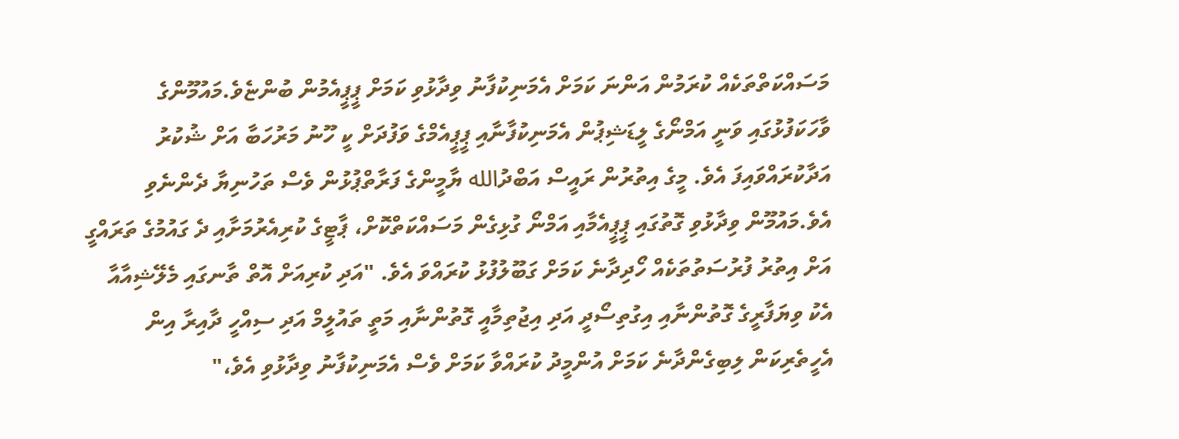މަސައްކަތްތަކެއް ކުރަމުން އަންނަ ކަމަށް އެމަނިކުފާނު ވިދާޅުވި ކަމަށް ޕީޕީއެމުން ބުންޏެވެ.މައުމޫންގެ ވާހަކަފުޅުގައި ވަނީ އަމްނޯގެ ލީޑަޝިޕުން އެމަނިކުފާނާއި ޕީޕީއެމްގެ ވަފުދަށް ކީ ހޫނު މަރުހަބާ އަށް ޝުކުރު އަދާކުރައްވައިފަ އެވެ. މީގެ އިތުރުން ރައީސް އަބްދުالله ޔާމީންގެ ފަރާތްޕުޅުން ވެސް ތަހުނިޔާ ދެންނެވި އެވެ.މައުމޫން ވިދާޅުވި ގޮތުގައި ޕީޕީއެމާއި އަމްނޯ ގުޅިގެން މަސައްކަތްކޮށް، ޕާޓީގެ ކުރިއެރުމަށާއި ދެ ގައުމުގެ ތަރައްގީ އަށް އިތުރު ފުރުސަތުތަކެއް ހޯދިދާނެ ކަމަށް ގަބޫލުފުޅު ކުރައްވަ އެވެ. "އަދި ކުރިއަށް އޮތް ތާނގައި މެލޭޝިއާއާ އެކު ވިޔަފާރީގެ ގޮތުންނާއި އިގުތިސޯދީ އަދި އިޖުތިމާއީ ގޮތުންނާއި މަތީ ތައުލީމް އަދި ސިއްހީ ދާއިރާ އިން އެހީތެރިކަން ލިބިގެންދާނެ ކަމަށް އުންމީދު ކުރައްވާ ކަމަށް ވެސް އެމަނިކުފާނު ވިދާޅުވި އެވެ،"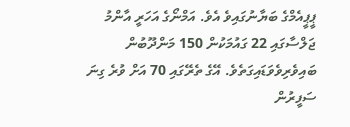ޕީޕީއެމްގެ ބަޔާނުގައިވެ އެވެ. އަމްނޯގެ އަހަރީ އާންމު ޖަލްސާގައި 22 ގައުމަކުން 150 މަންދޫބުން ބައިވެރިވެވަޑައިގަތެވެ. އޭގެ ތެރޭގައި 70 އަށް ވުރެ ގިނަ ސަފީރުން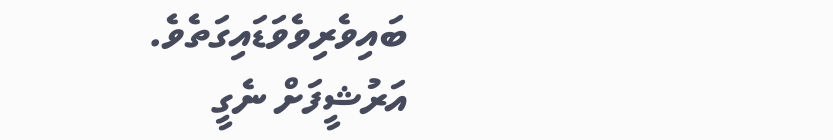ބައިވެރިވެވަޑައިގަތެވެ.
އަރުޝީފަށް ނެގީ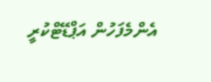އެންމެފަހުން އަޕްޑޭޓްކުރީ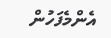އެންމެފަހުން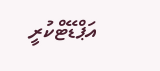އަޕްޑޭޓްކުރީ